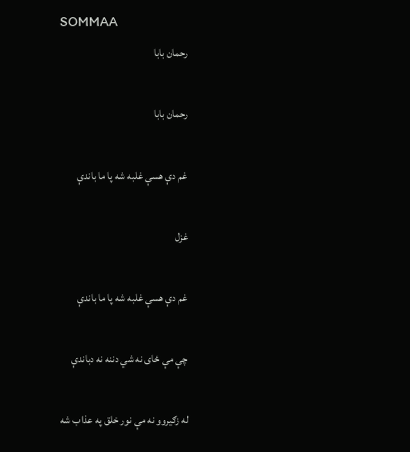SOMMAA
رحمان بابا

رحمان بابا

غم دې هسې غلبه شه پا ما باندې

غزل

غم دې هسې غلبه شه پا ما باندې

چې مې ځای نه شي دننه نه دباندې

له زګيروو نه مې نور خلق په عذاب شه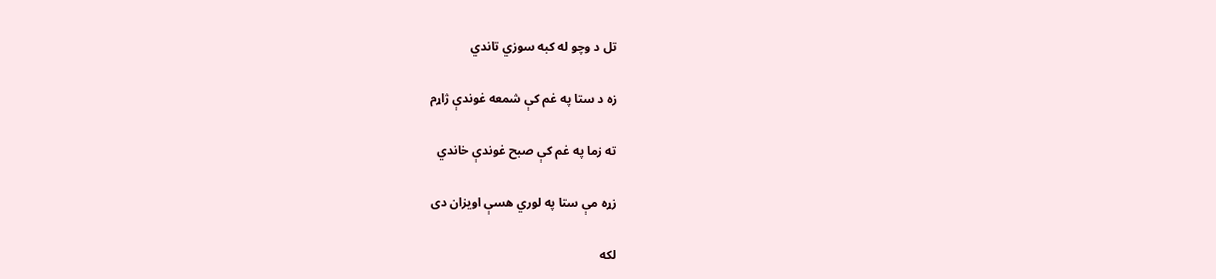تل د وچو له کبه سوزي تاندي

زه د ستا په غم کې شمعه غوندې ژاړم

ته زما په غم کې صبح غوندې خاندي

زړه مې ستا په لوري هسې اويزان دی

لکه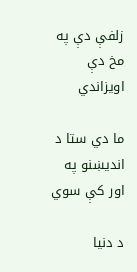زلفې دې په مخ دې اويزاندي

ما دي ستا د انديښنو په اور کې سوي

د دنيا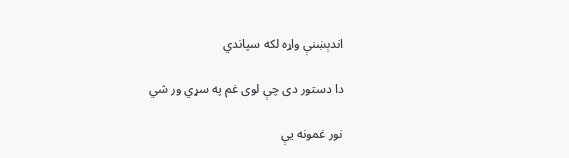اندېښنې واړه لکه سپاندي

دا دستور دی چې لوی غم په سړي ور شي

نور غمونه يې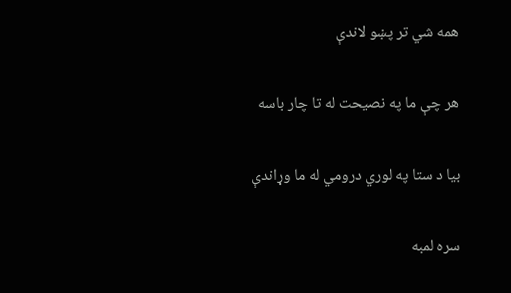همه شي تر پښو لاندې

هر چې ما په نصيحت له تا چار باسه

بيا د ستا په لوري درومي له ما وړاندې

سره لمبه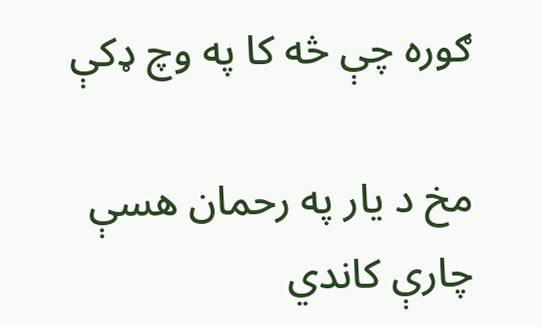ګوره چې څه کا په وچ ډکې

مخ د يار په رحمان هسې چارې کاندي